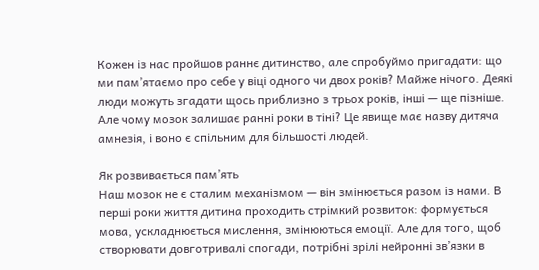Кожен із нас пройшов раннє дитинство, але спробуймо пригадати: що ми пам’ятаємо про себе у віці одного чи двох років? Майже нічого. Деякі люди можуть згадати щось приблизно з трьох років, інші — ще пізніше. Але чому мозок залишає ранні роки в тіні? Це явище має назву дитяча амнезія, і воно є спільним для більшості людей.

Як розвивається пам’ять
Наш мозок не є сталим механізмом — він змінюється разом із нами. В перші роки життя дитина проходить стрімкий розвиток: формується мова, ускладнюється мислення, змінюються емоції. Але для того, щоб створювати довготривалі спогади, потрібні зрілі нейронні зв’язки в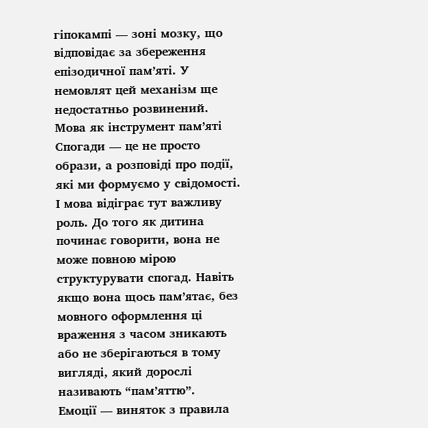гіпокампі — зоні мозку, що відповідає за збереження епізодичної пам’яті. У немовлят цей механізм ще недостатньо розвинений.
Мова як інструмент пам’яті
Спогади — це не просто образи, а розповіді про події, які ми формуємо у свідомості. І мова відіграє тут важливу роль. До того як дитина починає говорити, вона не може повною мірою структурувати спогад. Навіть якщо вона щось пам’ятає, без мовного оформлення ці враження з часом зникають або не зберігаються в тому вигляді, який дорослі називають “пам’яттю”.
Емоції — виняток з правила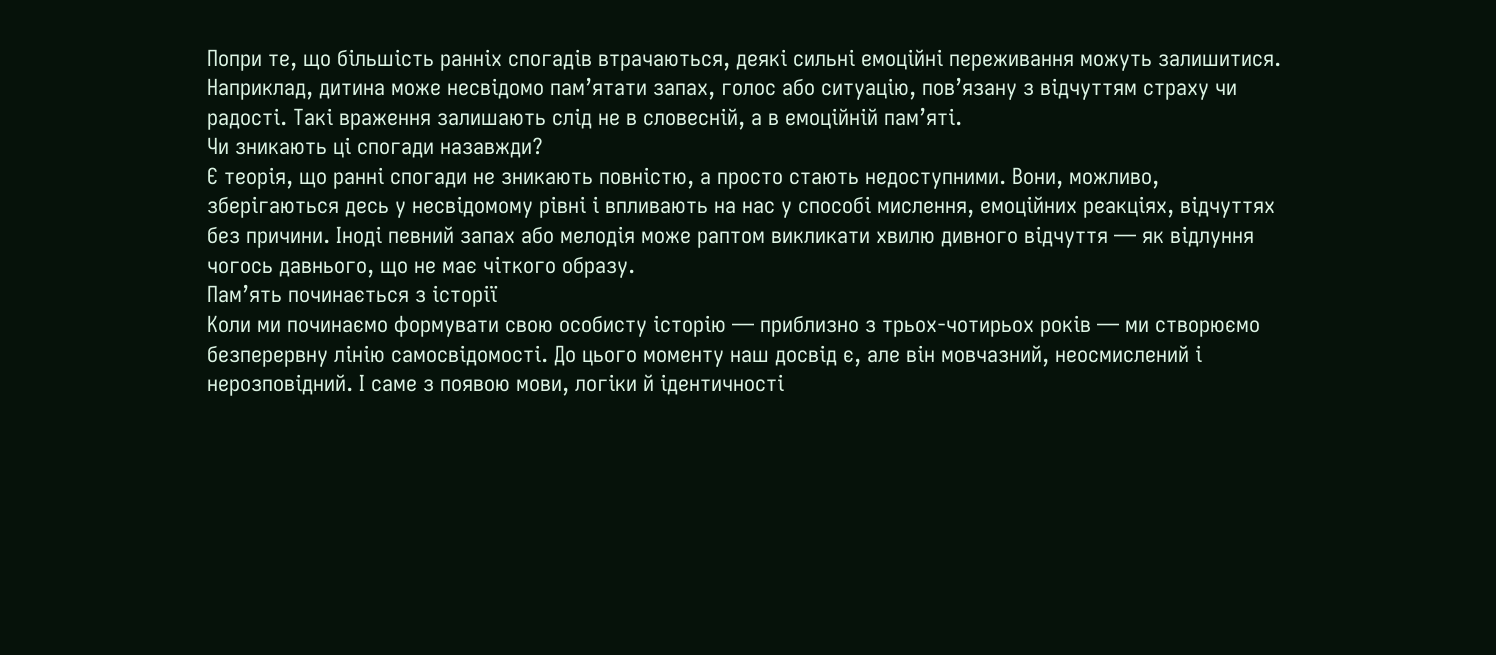Попри те, що більшість ранніх спогадів втрачаються, деякі сильні емоційні переживання можуть залишитися. Наприклад, дитина може несвідомо пам’ятати запах, голос або ситуацію, пов’язану з відчуттям страху чи радості. Такі враження залишають слід не в словесній, а в емоційній пам’яті.
Чи зникають ці спогади назавжди?
Є теорія, що ранні спогади не зникають повністю, а просто стають недоступними. Вони, можливо, зберігаються десь у несвідомому рівні і впливають на нас у способі мислення, емоційних реакціях, відчуттях без причини. Іноді певний запах або мелодія може раптом викликати хвилю дивного відчуття — як відлуння чогось давнього, що не має чіткого образу.
Пам’ять починається з історії
Коли ми починаємо формувати свою особисту історію — приблизно з трьох-чотирьох років — ми створюємо безперервну лінію самосвідомості. До цього моменту наш досвід є, але він мовчазний, неосмислений і нерозповідний. І саме з появою мови, логіки й ідентичності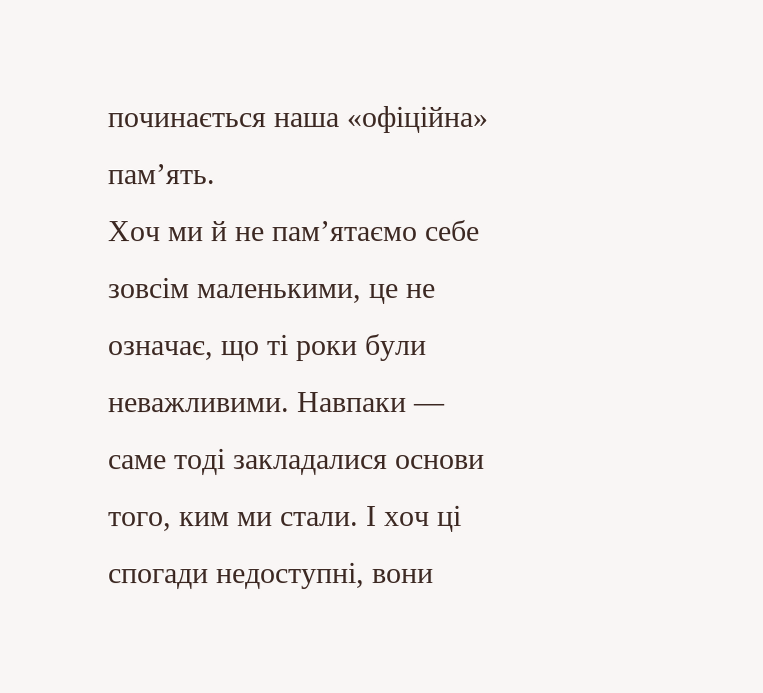починається наша «офіційна» пам’ять.
Хоч ми й не пам’ятаємо себе зовсім маленькими, це не означає, що ті роки були неважливими. Навпаки — саме тоді закладалися основи того, ким ми стали. І хоч ці спогади недоступні, вони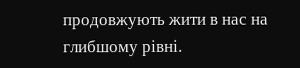продовжують жити в нас на глибшому рівні.